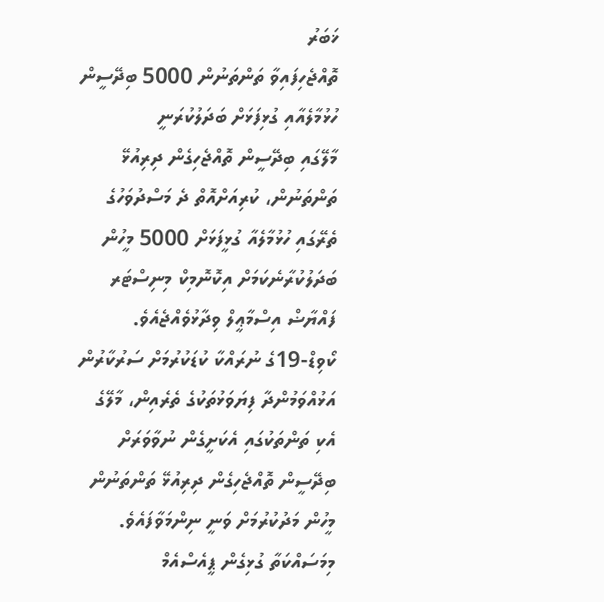ޚަބަރު
ތޮއްޖެހިފައިވާ ތަންތަނުން 5000 ބިދޭސީން ހުޅުމާލެއާއި ގުޅިފަޅަށް ބަދަލުކުރަނީ
މާލޭގައި ބިދޭސީން ތޮއްޖެހިގެން ދިރިއުޅޭ ތަންތަނުން، ކުރިއަށްއޮތް ދެ މަސްދުވަހުގެ ތެރޭގައި ހުޅުމާލެއާ ގުޅީފަޅަށް 5000 މީހުން ބަދަލުކުރާނެކަމަށް އިކޮނޮމިކް މިނިސްޓަރ ފައްޔާޟް އިސްމާޢީލް ވިދާޅުވެއްޖެއެވެ.
ކޯވިޑް-19ގެ ނުރައްކާ ކުޑަކުރުމަށް ސަރުކާރުން އަޅުއްވަމުންދާ ފިޔަވަޅުތަކުގެ ތެރެއިން، މާލޭގެ އެކި ތަންތަކުގައި އެކަށީގެން ނުވާވަރަށް ބިދޭސީން ތޮއްޖެހިގެން ދިރިއުޅޭ ތަންތަނުން މީހުން މަދުކުރުމަށް ވަނީ ނިންމަވާފައެވެ.
މިމަސައްކަތާ ގުޅިގެން ޕީއެސްއެމް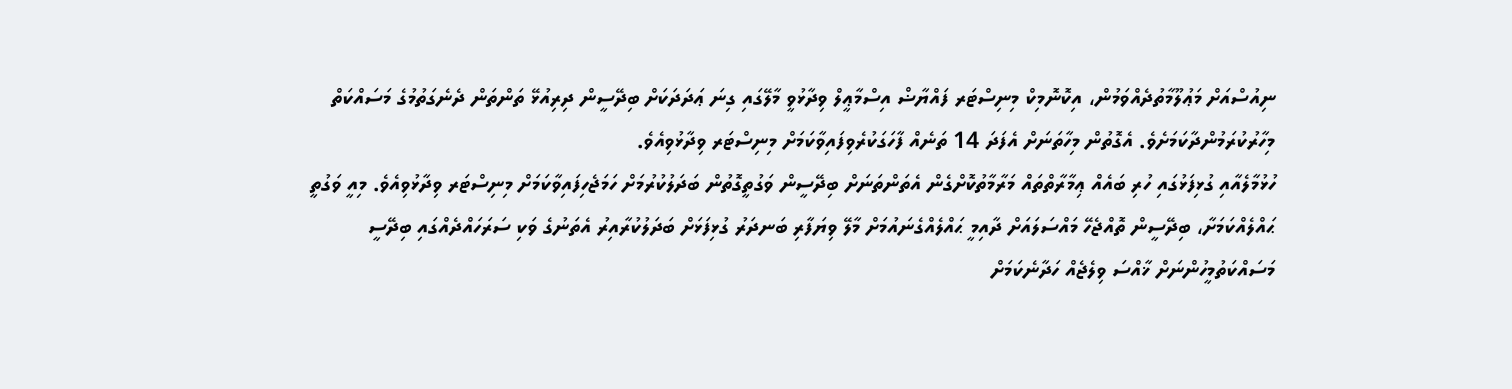ނިއުސްއަށް މަޢުލޫމާތުދެއްވަމުން، އިކޮނޮމިކް މިނިސްޓަރ ފައްޔާޟް އިސްމާޢީލް ވިދާޅުވީ މާލޭގައި ގިނަ ޢަދަދަކަށް ބިދޭސީން ދިރިއުޅޭ ތަންތަން ދެނެގަތުމުގެ މަސައްކަތް މިހާރުކުރަމުންދާކަމަށެވެ. އެގޮތުން މިހާތަނަށް އެފަދަ 14 ތަނެއް ފާހަގަކުރެވިފައިވާކަމަށް މިނިސްޓަރ ވިދާޅުވިއެވެ.
ހުޅުމާލެއާއި ގުޅިފަޅުގައި ހުރި ބައެއް ޢިމާރާތްތައް މަރާމާތުކޮށްގެން އެތަންތަނަށް ބިދޭސީން ވަގުތީގޮތުން ބަދަލުކުރުމަށް ހަމަޖެހިފައިވާކަމަށް މިނިސްޓަރ ވިދާޅުވިއެވެ. މިއީ ވަގުތީ ޙައްލެއްކަމަށާ، ބިދޭސީން ތޮއްޖެހޭ މައްސަލައަށް ދާއިމީ ޙައްލެއްގެނައުމަށް މާލޭ ވިޔަފާރި ބަނދަރު ގުޅިފަޅަށް ބަދަލުކުރާއިރު އެތަނުގެ ވަކި ސަރަހައްދެއްގައި ބިދޭސީ މަސައްކަތުމީހުންނަށް ޚާއްސަ ވިލެޖެއް ހަދާނެކަމަށް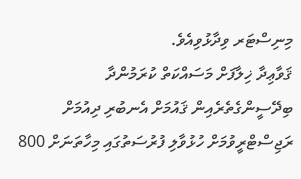މިނިސްޓަރ ވިދާޅުވިއެވެ.
ޤަވާޢިދާ ޚިލާފަށް މަސައްކަތް ކުރަމުންދާ ބިދޭސީންގެތެރެއިން ޤައުމަށް އެނބުރި ދިއުމަށް ރަޖިސްޓްރީވުމަށް ހުޅުވާލި ފުރުސަތުގައި މިހާތަނަށް 800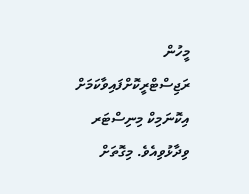މީހުން ރަޖިސްޓްރީކޮށްފައިވާކަމަށް އިކޮނަމިކް މިނިސްޓަރ ވިދާޅުވިއެވެ. މިގޮތަށް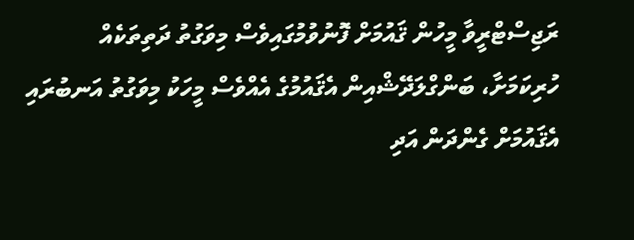ރަޖިސްޓްރީވާ މީހުން ޤައުމަށް ފޮނުވުމުގައިވެސް މިވަގުތު ދަތިތަކެއް ހުރިކަމަށާ، ބަންގްލަދޭޝްއިން އެޤައުމުގެ އެއްވެސް މީހަކު މިވަގުތު އަނބުރައި އެޤައުމަށް ގެންދަން އަދި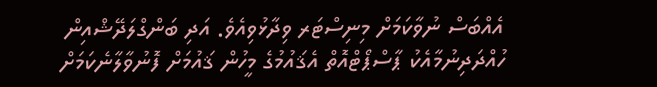އެއްބަސް ނުވާކަމަށް މިނިސްޓަރ ވިދާޅުވިއެވެ. އަދި ބަންގްލަދޭޝްއިން ހުއްދަދިނުމާއެކު ޕާސްޕޯޓްއޮތް އެޤައުމުގެ މީހުން ޤައުމަށް ފޮނުވާލާނެކަމަށް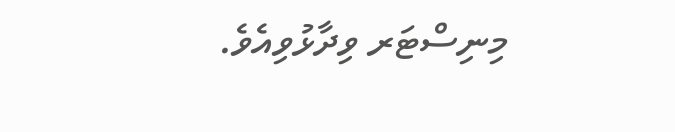މިނިސްޓަރ ވިދާޅުވިއެވެ.